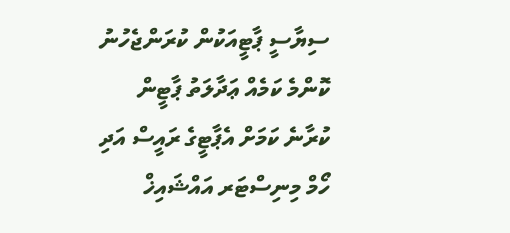ސިޔާސީ ޕާޓީއަކުން ކުރަންޖެހުނު ކޮންމެ ކަމެއް ޢަދާލަތު ޕާޓީން ކުރާނެ ކަމަށް އެޕާޓީގެ ރައީސް އަދި ހޯމް މިނިސްޓަރ އައްޝައިޚް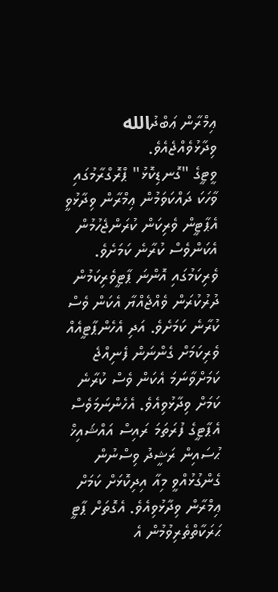ޢިމްރާން ޢަބްދުالله ވިދާޅުވެއްޖެއެވެ.
ވީޓީގެ "ގޮނޑިކޮޅު" ޕްރޮގްރާމުގައި ވާހަކަ ދައްކަވަމުން ޢިމްރާން ވިދާޅުވީ އެޕާޓީން ވެރިކަން ކުރަންޖެހުމުން އެކަންވެސް ކުރާނެ ކަމަށެވެ. ވެރިކަމުގައި އޮންނަ ޕާޓީވެރިކަމުން ދުރުކުރަން ވެއްޖެއްޔާ އެކަން ވެސް ކުރާނެ ކަމަށެވެ. އަދި އެހެންޕާޓީއެއް ވެރިކަމަށް ގެންނަން ފެނިއްޖެ ކަމަށްވާނަމަ އެކަން ވެސް ކުރާނެ ކަމަށް ވިދާޅުވިއެވެ. އެހެންނަމަވެސް އެޕާޓީގެ ފުރަތަމަ ރައިސް އައްޝައިޚް ޙުސައިން ރަޝީދު ވިސްނުން ގެންގުޅުއްވީ މިއާ އިދިކޮޅަށް ކަމަށް ޢިމްރާން ވިދާޅުވިއެވެ. އެގޮތަށް ޕާޓީ ޙަރަކާތްތެރިވުމުން އެ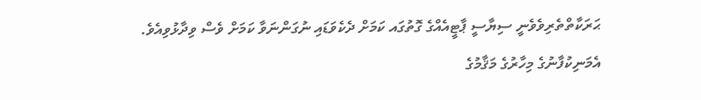ޙަރަކާތްތެރިވެވެނީ ސިޔާސީ ޕާޓީއެއްގެ ގޮތުގައ ކަމަށް ދެކެވަޑައި ނުގަންނަވާ ކަމަށް ވެސް ވިދާޅުވިއެވެ.
އެމަނިކުފާނުގެ މިހާރުގެ މަޤާމުގެ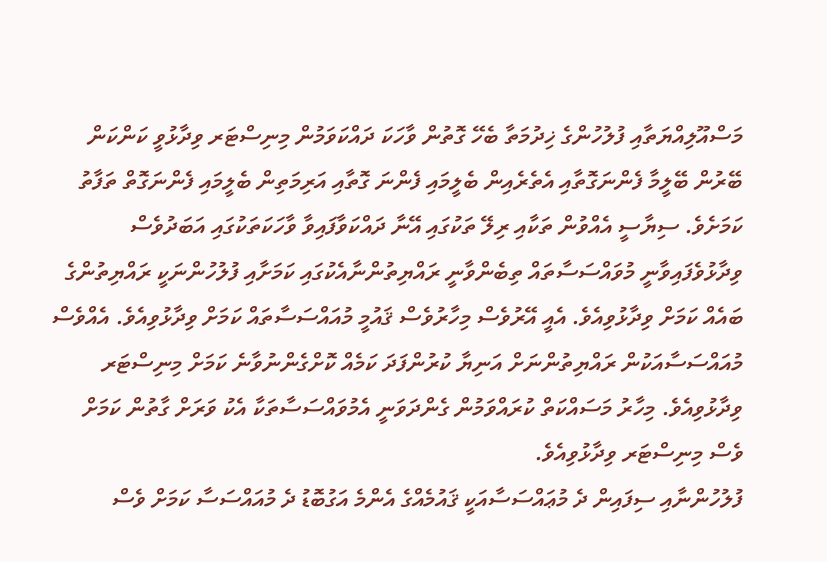މަސްއޫލިއްޔަތާއި ފުލުހުންގެ ޚިދުމަތާ ބެހޭ ގޮތުން ވާހަކަ ދައްކަވަމުން މިނިސްޓަރ ވިދާޅުވީ ކަންކަން ބޭރުން ބޭލީމާ ފެންނަގޮތާއި އެތެރެއިން ބެލީމައި ފެންނަ ގޮތާއި އަރިމަތިން ބެލީމައި ފެންނަގޮތް ތަފާތު ކަމަށެވެ. ސިޔާސީ އެއްވުން ތަކާއި ރިލޭ ތަކުގައި އޭނާ ދައްކަވާފައިވާ ވާހަކަތަކުގައި އަބަދުވެސް ވިދާޅުވެފައިވާނީ މުވައްސަސާތައް ތިބެންވާނީ ރައްޔިތުންނާއެކުގައި ކަމަށާއި ފުލުހުންނަކީ ރައްޔިތުންގެ ބައެއް ކަމަށް ވިދާޅުވިއެވެ. އެއީ އޭރުވެސް މިހާރުވެސް ޤައުމީ މުއައްސަސާތައް ކަމަށް ވިދާޅުވިއެވެ. އެއްވެސް މުއައްސަސާއަކުން ރައްޔިތުންނަށް އަނިޔާ ކުރުންފަދަ ކަމެއް ކޮށްގެންނުވާނެ ކަމަށް މިނިސްޓަރ ވިދާޅުވިއެވެ. މިހާރު މަސައްކަތް ކުރައްވަމުން ގެންދަވަނީ އެމުވައްސަސާތަކާ އެކު ވަރަށް ގާތުން ކަމަށް ވެސް މިނިސްޓަރ ވިދާޅުވިއެވެ.
ފުލުހުންނާއި ސިފައިން ދެ މުޢައްސަސާއަކީ ޤައުމެއްގެ އެންމެ އަގުބޮޑު ދެ މުއައްސަސާ ކަމަށް ވެސް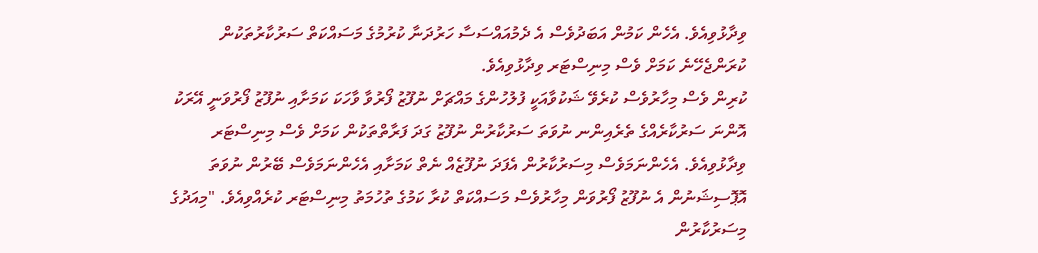ވިދާޅުވިއެވެ. އެހެން ކަމުން އަބަދުވެސް އެ ދެމުއައްސަސާ ހަރުދަނާ ކުރުމުގެ މަސައްކަތް ސަރުކާރުތަކުން ކުރަންޖެހޭނެ ކަމަށް ވެސް މިނިސްޓަރ ވިދާޅުވިއެވެ.
ކުރިން ވެސް މިހާރުވެސް ކުރެވޭ ޝަކުވާއަކީ ފުލުހުންގެ މައްޗަށް ނުފޫޒު ފޯރުވާ ވާހަކަ ކަމަށާއި ނުފޫޒު ފޯރުވަނީ އޭރަކު އޮންނަ ސަރުކާރެއްގެ ތެރެއިންނ ނުވަތަ ސަރުކާރުން ނުފޫޒު ގަދަ ފަރާތްތަކުން ކަމަށް ވެސް މިނިސްޓަރ ވިދާޅުވިއެވެ. އެހެންނަމަވެސް މިސަރުކާރުން އެފަދަ ނުފޫޒެއް ނެތް ކަމަށާއި އެހެންނަމަވެސް ބޭރުން ނުވަތަ އޮޕޮސިޝަނުން އެ ނުފޫޒު ފޯރުވަން މިހާރުވެސް މަސައްކަތް ކުރާ ކަމުގެ ތުހުމަތު މިނިސްޓަރ ކުރެއްވިއެވެ. "މިއަދުގެ މިސަރުކާރުން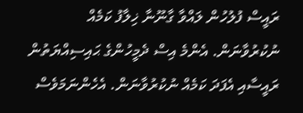ރައީސް ފުލުހުން ލައްވާ ގާނޫނާ ޚިލާފު ކަމެއް ނުކުރުވާނަން. އެންމެ އިސް ދެމީހުންގެ ޙައިސިއްޔަތުން ރައީސާއި އެފަދަ ކަމެއް ނުކުރުވާނަން. އެހެންނަމަވެސް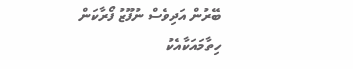ބޭރުން އަދިވެސް ނުފޫޒު ފޯރާކަން ހިތާމައަކާއެކު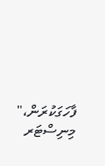ފާހަގަކުރަން،" މިނިސްޓަރ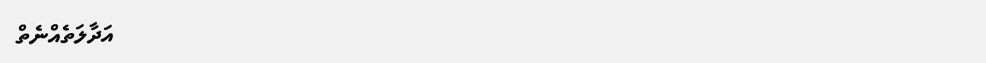އަދާލަތެއްނެތް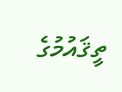ތީޤައުމުގެ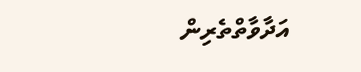އަދާވާތްތެރިން